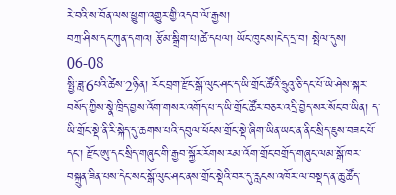རེ་བའི་ས་བོན་ལས་ཕྱུག་འགྱུར་གྱི་འདབ་ལོ་རྒྱས།
བཀྲ་ཤིས་དང་ཀུན་དགའ། རྩོམ་སྒྲིག་པ།ཚེ་དཔལ། ཡོང་ཁུངས།ངེད་དྲ་བ། སྤེལ་དུས། 06-08
སྤྱི་ཟླ་6པའི་ཚེས་2ཉིན། རོང་བྲག་རྫོང་སྒོ་ལུང་ཤང་ད་ཡི་གྲོང་ཚོའི་ཧྲུའུ་ཅི་དང་པོ་ཡེ་ཤེས་སྐར་བསོད་ཀྱིས་སྣེ་ཁྲིད་བྱས་འོག་གསར་འགོད་པ་ད་ཡི་གྲོང་ཚོར་བཅར་འདྲི་བྱེད་སར་སོང་བ་ཡིན། ད་ཡི་གྲོང་སྡེ་ནི་རི་སྐེད་དུ་ཆགས་པའི་དབུལ་ཕོངས་གྲོང་སྡེ་ཞིག་ཡིན་ཡང་ན་ནིང་སྲིད་ཇུས་བཟང་པོ་དང་། རྫོང་ཨུ་དང་སྲིད་གཞུང་གི་རྒྱབ་སྐྱོར་རོགས་རམ་འོག་གྲོང་བགྲོད་གཞུང་ལམ་སྒོ་ཁར་བསྐྲུན་ཟིན་པས་དེང་སང་སྒོ་ལུང་ཤང་ནས་གྲོང་སྡེའི་བར་དུ་རླངས་འཁོར་ལ་བསྡད་ན་ཆུ་ཚོད་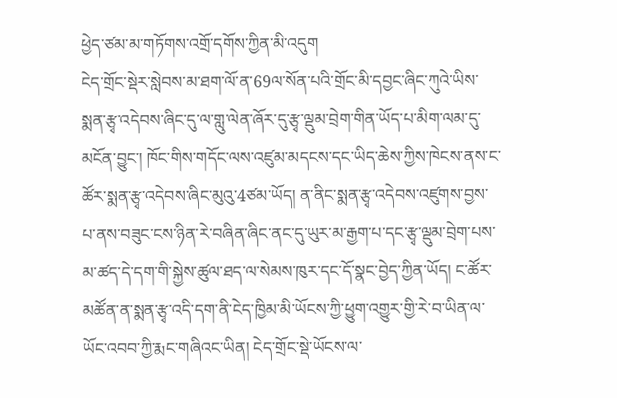ཕྱེད་ཙམ་མ་གཏོགས་འགྲོ་དགོས་ཀྱིན་མི་འདུག
ངེད་གྲོང་སྡེར་སླེབས་མ་ཐག་ལོ་ན་69ལ་སོན་པའི་གྲོང་མི་དབྱང་ཞིང་ཀུའེ་ཡིས་སྨན་རྩྭ་འདེབས་ཞིང་དུ་ལ་གླུ་ལེན་ཞོར་དུ་རྩྭ་ལྡུམ་བྲེག་གིན་ཡོད་པ་མིག་ལམ་དུ་མངོན་བྱུང་། ཁོང་གིས་གདོང་ལས་འཛུམ་མདངས་དང་ཡིད་ཆེས་ཀྱིས་ཁེངས་ནས་ང་ཚོར་སྨན་རྩྭ་འདེབས་ཞིང་མུའུ་4ཙམ་ཡོད། ན་ནིང་སྨན་རྩྭ་འདེབས་འཛུགས་བྱས་པ་ནས་བཟུང་ངས་ཉིན་རེ་བཞིན་ཞིང་ནང་དུ་ཡུར་མ་རྒྱག་པ་དང་རྩྭ་ལྡུམ་བྲེག་པས་མ་ཚད་དེ་དག་གི་སྐྱེས་ཚུལ་ཐད་ལ་སེམས་ཁུར་དང་དོ་སྣང་བྱེད་ཀྱིན་ཡོད། ང་ཚོར་མཚོན་ན་སྨན་རྩྭ་འདི་དག་ནི་ངེད་ཁྱིམ་མི་ཡོངས་ཀྱི་ཕྱུག་འགྱུར་གྱི་རེ་བ་ཡིན་ལ་ཡོང་འབབ་ཀྱི་རྨང་གཞིའང་ཡིན། ངེད་གྲོང་སྡེ་ཡོངས་ལ་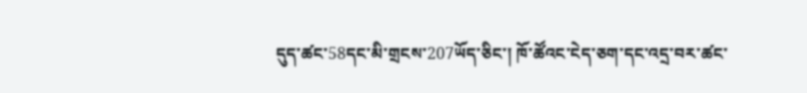དུད་ཚང་58དང་མི་གྲངས་207ཡོད་ཅིང་། ཁོ་ཚོའང་ངེད་ཅག་དང་འདྲ་བར་ཚང་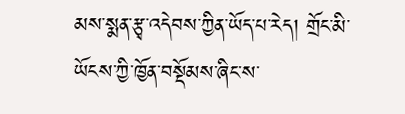མས་སྨན་རྩྭ་འདེབས་ཀྱིན་ཡོད་པ་རེད། གྲོང་མི་ཡོངས་ཀྱི་ཁྱོན་བསྡོམས་ཞིང་ས་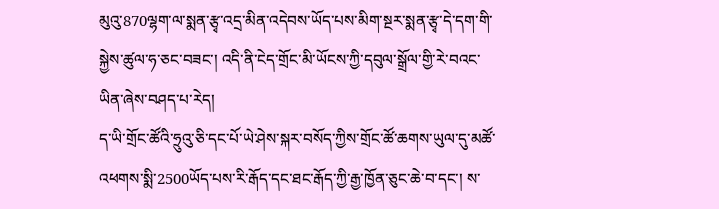མུའུ་870ལྷག་ལ་སྨན་རྩྭ་འདྲ་མིན་འདེབས་ཡོད་པས་མིག་སྔར་སྨན་རྩྭ་དེ་དག་གི་སྐྱེས་ཚུལ་ཧ་ཅང་བཟང་། འདི་ནི་ངེད་གྲོང་མི་ཡོངས་ཀྱི་དབུལ་སྒྲོལ་གྱི་རེ་བའང་ཡིན་ཞེས་བཤད་པ་རེད།
ད་ཡི་གྲོང་ཚོའི་ཧྲུའུ་ཅི་དང་པོ་ཡེ་ཤེས་སྐར་བསོད་ཀྱིས་གྲོང་ཚོ་ཆགས་ཡུལ་དུ་མཚོ་འཕགས་སྨི་2500ཡོད་པས་རི་རྒོད་དང་ཐང་རྒོད་ཀྱི་རྒྱ་ཁྱོན་ཅུང་ཆེ་བ་དང་། ས་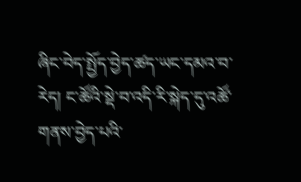ཞིང་བེད་སྤྱོད་བྱེད་ཚད་ཡང་དམའ་བ་རེད། ང་ཚོའི་སྡེ་བ་འདི་རི་སྐེད་དུ་འཚོ་གནས་བྱེད་པའི་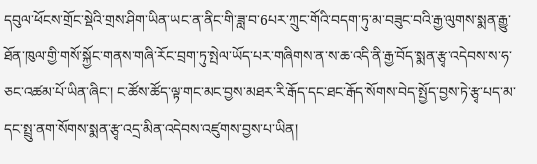དབུལ་ཕོངས་གྲོང་སྡེའི་གྲས་ཤིག་ཡིན་ཡང་ན་ནིང་གི་ཟླ་བ་6པར་ཀྲུང་གོའི་བདག་ཏུ་མ་བཟུང་བའི་རྒྱ་ལུགས་སྨན་རྒྱུ་ཐོན་ཁུལ་གྱི་གསོ་སྐྱོང་གནས་གཞི་རོང་བྲག་ཏུ་སྤེལ་ཡོད་པར་གཞིགས་ན་ས་ཆ་འདི་ནི་རྒྱ་བོད་སྨན་རྩྭ་འདེབས་ས་ཧ་ཅང་འཚམ་པོ་ཡིན་ཞིང་། ང་ཚོས་ཚོད་ལྟ་གང་མང་བྱས་མཐར་རི་རྒོད་དང་ཐང་རྒོད་སོགས་བེད་སྤྱོད་བྱས་ཏེ་རྩྭ་པད་མ་དང་སྤྲུ་ནག་སོགས་སྨན་རྩྭ་འདྲ་མིན་འདེབས་འཛུགས་བྱས་པ་ཡིན།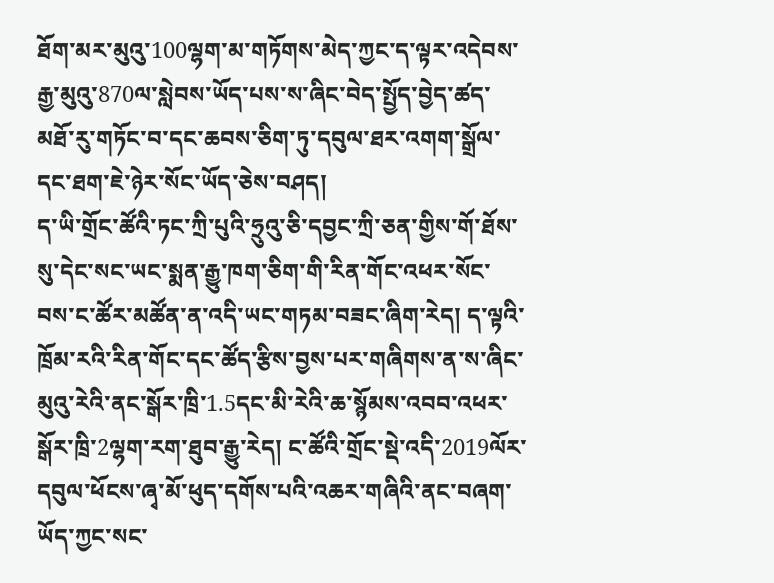ཐོག་མར་མུའུ་100ལྷག་མ་གཏོགས་མེད་ཀྱང་ད་ལྟར་འདེབས་རྒྱ་མུའུ་870ལ་སླེབས་ཡོད་པས་ས་ཞིང་བེད་སྤྱོད་བྱེད་ཚད་མཐོ་རུ་གཏོང་བ་དང་ཆབས་ཅིག་ཏུ་དབུལ་ཐར་འགག་སྒྲོལ་དང་ཐག་ཇེ་ཉེར་སོང་ཡོད་ཅེས་བཤད།
ད་ཡི་གྲོང་ཚོའི་ཏང་ཀྲི་པུའི་ཧྲུའུ་ཅི་དབྱང་ཀྲི་ཅན་གྱིས་གོ་ཐོས་སུ་དེང་སང་ཡང་སྨན་རྒྱུ་ཁག་ཅིག་གི་རིན་གོང་འཕར་སོང་བས་ང་ཚོར་མཚོན་ན་འདི་ཡང་གཏམ་བཟང་ཞིག་རེད། ད་ལྟའི་ཁྲོམ་རའི་རིན་གོང་དང་ཚོད་རྩིས་བྱས་པར་གཞིགས་ན་ས་ཞིང་མུའུ་རེའི་ནང་སྒོར་ཁྲི་1.5དང་མི་རེའི་ཆ་སྙོམས་འབབ་འཕར་སྒོར་ཁྲི་2ལྷག་རག་ཐུབ་རྒྱུ་རེད། ང་ཚོའི་གྲོང་སྡེ་འདི་2019ལོར་དབུལ་ཕོངས་ཞྭ་མོ་ཕུད་དགོས་པའི་འཆར་གཞིའི་ནང་བཞག་ཡོད་ཀྱང་སང་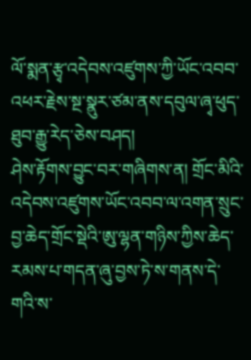ལོ་སྨན་རྩྭ་འདེབས་འཛུགས་ཀྱི་ཡོང་འབབ་འཕར་རྗེས་སྔ་སྣུར་ཙམ་ནས་དབུལ་ཞྭ་ཕུད་ཐུབ་རྒྱུ་རེད་ཅེས་བཤད།
ཤེས་རྟོགས་བྱུང་བར་གཞིགས་ན། གྲོང་མིའི་འདེབས་འཛུགས་ཡོང་འབབ་ལ་འགན་སྲུང་བྱ་ཆེད་གྲོང་སྡེའི་ཨུ་ལྷན་གཉིས་ཀྱིས་ཆེད་རམས་པ་གདན་ཞུ་བྱས་ཏེ་ས་གནས་དེ་གའི་ས་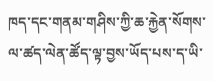ཁད་དང་གནམ་གཤིས་ཀྱི་ཆ་རྐྱེན་སོགས་ལ་ཚད་ལེན་ཚོད་ལྟ་བྱས་ཡོད་པས་ད་ཡི་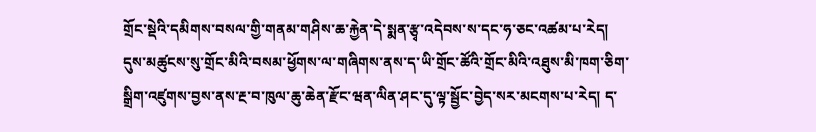གྲོང་སྡེའི་དམིགས་བསལ་གྱི་གནམ་གཤིས་ཆ་རྐྱེན་དེ་སྨན་རྩྭ་འདེབས་ས་དང་ཧ་ཅང་འཚམ་པ་རེད། དུས་མཚུངས་སུ་གྲོང་མིའི་བསམ་ཕྱོགས་ལ་གཞིགས་ནས་ད་ཡི་གྲོང་ཚོའི་གྲོང་མིའི་འཐུས་མི་ཁག་ཅིག་སྒྲིག་འཛུགས་བྱས་ནས་རྔ་བ་ཁུལ་ཆུ་ཆེན་རྫོང་ཝན་ལིན་ཤང་དུ་ལྟ་སྦྱོང་བྱེད་སར་མངགས་པ་རེད། ད་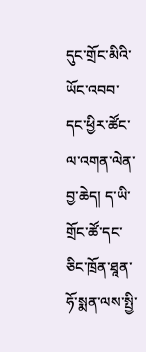དུང་གྲོང་མིའི་ཡོང་འབབ་དང་ཕྱིར་ཚོང་ལ་འགན་ལེན་བྱ་ཆེད། ད་ཡི་གྲོང་ཚོ་དང་ཅིང་ཁྲོན་ཐཱན་ཧོ་སྨན་ལས་སྤྱི་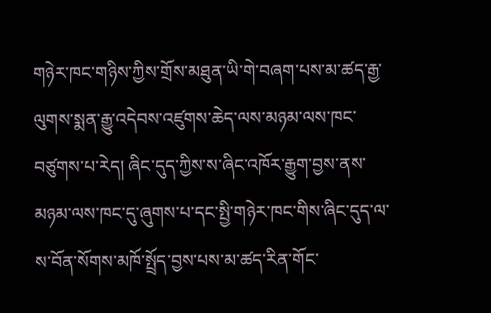གཉེར་ཁང་གཉིས་ཀྱིས་གྲོས་མཐུན་ཡི་གེ་བཞག་པས་མ་ཚད་རྒྱ་ལུགས་སྨན་རྒྱུ་འདེབས་འཛུགས་ཆེད་ལས་མཉམ་ལས་ཁང་བཙུགས་པ་རེད། ཞིང་དུད་ཀྱིས་ས་ཞིང་འཁོར་རྒྱུག་བྱས་ནས་མཉམ་ལས་ཁང་དུ་ཞུགས་པ་དང་སྤྱི་གཉེར་ཁང་གིས་ཞིང་དུད་ལ་ས་བོན་སོགས་མཁོ་སྤྲོད་བྱས་པས་མ་ཚད་རིན་གོང་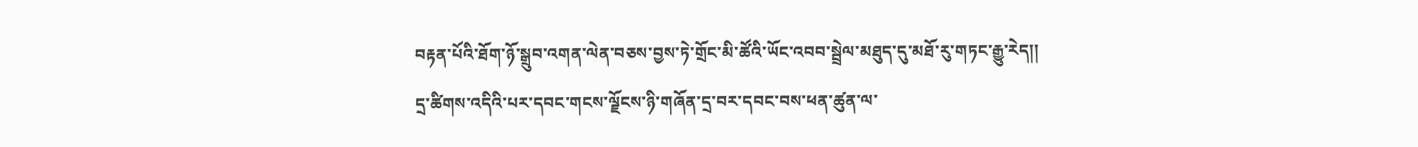བརྟན་པོའི་ཐོག་ཉོ་སྒྲུབ་འགན་ལེན་བཅས་བྱས་ཏེ་གྲོང་མི་ཚོའི་ཡོང་འབབ་སྦྲེལ་མཐུད་དུ་མཐོ་རུ་གཏང་རྒྱུ་རེད།།
དྲ་ཚིགས་འདིའི་པར་དབང་གངས་ལྗོངས་ཉི་གཞོན་དྲ་བར་དབང་བས་ཕན་ཚུན་ལ་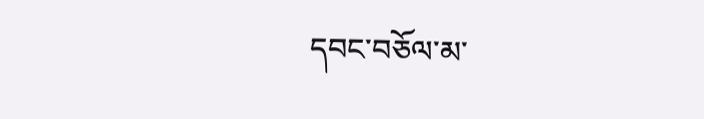དབང་བཅོལ་མ་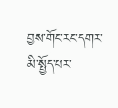བྱས་གོང་རང་དགར་མི་སྤྱོད་པར་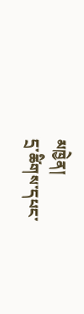མཁྱེན།
དྲ་ཚིགས་དཔང་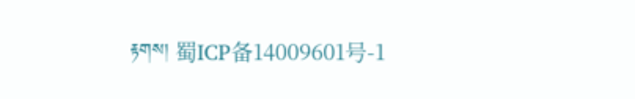རྟགས། 蜀ICP备14009601号-1